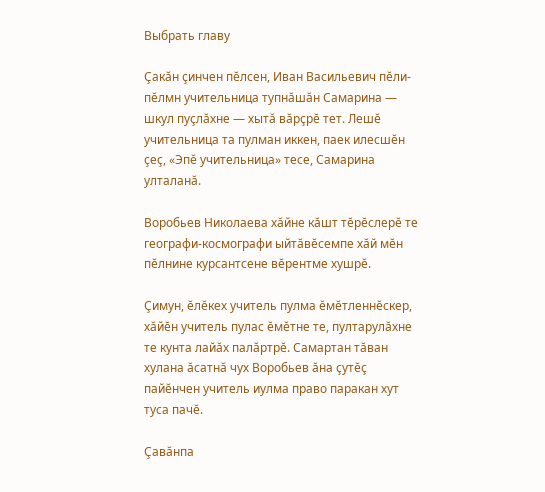Выбрать главу

Çакăн çинчен пĕлсен, Иван Васильевич пĕли-пĕлмн учительница тупнăшăн Самарина — шкул пуçлăхне — хытă вăрçрĕ тет. Лешĕ учительница та пулман иккен, паек илесшĕн çеç, «Эпĕ учительница» тесе, Самарина улталанă.

Воробьев Николаева хăйне кăшт тĕрĕслерĕ те географи-космографи ыйтăвĕсемпе хăй мĕн пĕлнине курсантсене вĕрентме хушрĕ.

Çимун, ĕлĕкех учитель пулма ĕмĕтленнĕскер, хăйĕн учитель пулас ĕмĕтне те, пултарулăхне те кунта лайăх палăртрĕ. Самартан тăван хулана ăсатнă чух Воробьев ăна çутĕç пайĕнчен учитель иулма право паракан хут туса пачĕ.

Çавăнпа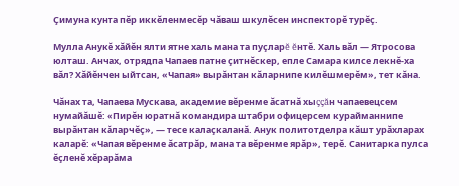Çимуна кунта пĕр иккĕленмесĕр чăваш шкулĕсен инспекторĕ турĕç.

Мулла Анукĕ хăйĕн ялти ятне халь мана та пуçларĕ ĕнтĕ. Халь вăл — Ятросова юлташ. Анчах, отрядпа Чапаев патне çитнĕскер, епле Самара килсе лекнĕ-ха вăл? Хăйĕнчен ыйтсан, «Чапая» вырăнтан кăларнипе килĕшмерĕм», тет кăна.

Чăнах та, Чапаева Мускава, академие вĕренме ăсатнă хыççăн чапаевецсем нумайăшĕ: «Пирĕн юратнă командира штабри офицерсем курайманнипе вырăнтан кăларчĕç», — тесе калаçкаланă. Анук политотделра кăшт урăхларах каларĕ: «Чапая вĕренме ăсатрăр, мана та вĕренме ярăр», терĕ. Санитарка пулса ĕçленĕ хĕрарăма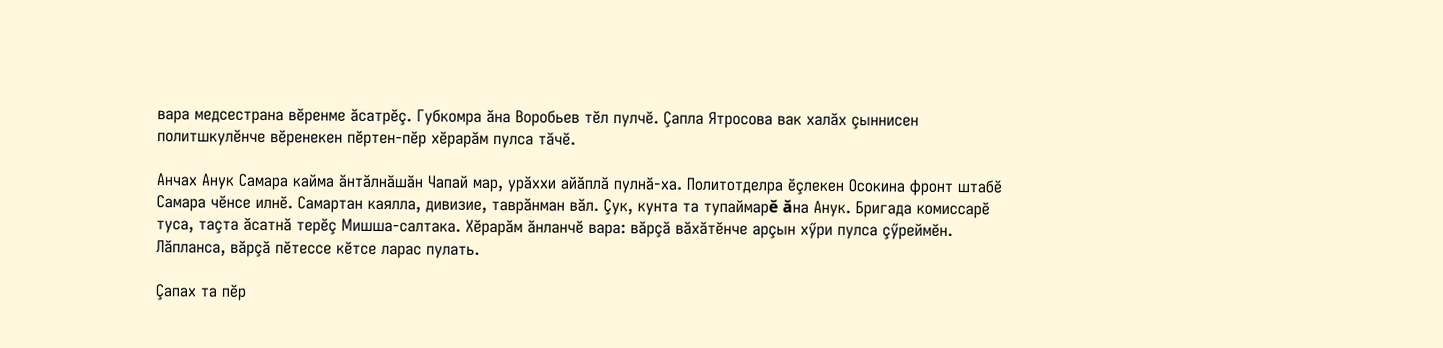вара медсестрана вĕренме ăсатрĕç. Губкомра ăна Воробьев тĕл пулчĕ. Çапла Ятросова вак халăх çыннисен политшкулĕнче вĕренекен пĕртен-пĕр хĕрарăм пулса тăчĕ.

Анчах Анук Самара кайма ăнтăлнăшăн Чапай мар, урăххи айăплă пулнă-ха. Политотделра ĕçлекен Осокина фронт штабĕ Самара чĕнсе илнĕ. Самартан каялла, дивизие, таврăнман вăл. Çук, кунта та тупаймарĕ ăна Анук. Бригада комиссарĕ туса, таçта ăсатнă терĕç Мишша-салтака. Хĕрарăм ăнланчĕ вара: вăрçă вăхăтĕнче арçын хӳри пулса çӳреймĕн. Лăпланса, вăрçă пĕтессе кĕтсе ларас пулать.

Çапах та пĕр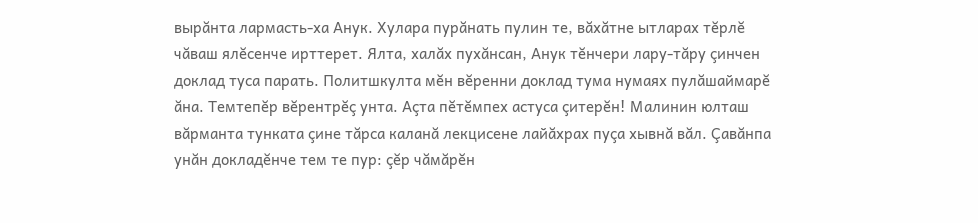вырăнта лармасть-ха Анук. Хулара пурăнать пулин те, вăхăтне ытларах тĕрлĕ чăваш ялĕсенче ирттерет. Ялта, халăх пухăнсан, Анук тĕнчери лару-тăру çинчен доклад туса парать. Политшкулта мĕн вĕренни доклад тума нумаях пулăшаймарĕ ăна. Темтепĕр вĕрентрĕç унта. Аçта пĕтĕмпех астуса çитерĕн! Малинин юлташ вăрманта тунката çине тăрса каланă лекцисене лайăхрах пуçа хывнă вăл. Çавăнпа унăн докладĕнче тем те пур: çĕр чăмăрĕн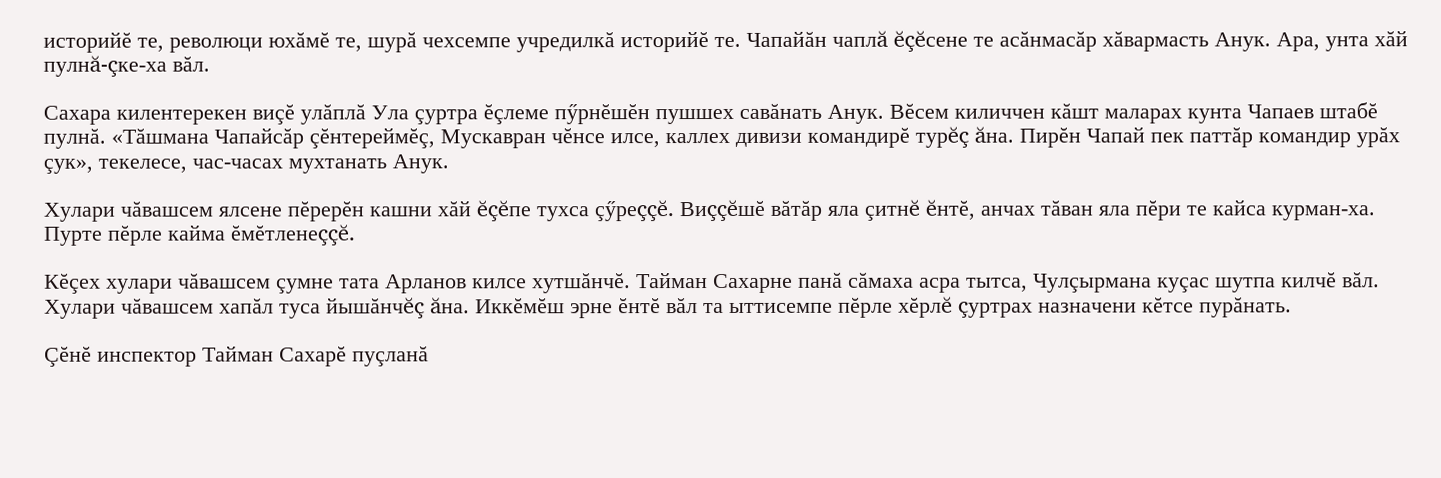историйĕ те, революци юхăмĕ те, шурă чехсемпе учредилкă историйĕ те. Чапайăн чаплă ĕçĕсене те асăнмасăр хăвармасть Анук. Ара, унта хăй пулнă-çке-ха вăл.

Сахара килентерекен виçĕ улăплă Ула çуртра ĕçлеме пӳрнĕшĕн пушшех савăнать Анук. Вĕсем киличчен кăшт маларах кунта Чапаев штабĕ пулнă. «Тăшмана Чапайсăр çĕнтереймĕç, Мускавран чĕнсе илсе, каллех дивизи командирĕ турĕç ăна. Пирĕн Чапай пек паттăр командир урăх çук», текелесе, час-часах мухтанать Анук.

Хулари чăвашсем ялсене пĕрерĕн кашни хăй ĕçĕпе тухса çӳреççĕ. Виççĕшĕ вăтăр яла çитнĕ ĕнтĕ, анчах тăван яла пĕри те кайса курман-ха. Пурте пĕрле кайма ĕмĕтленеççĕ.

Кĕçех хулари чăвашсем çумне тата Арланов килсе хутшăнчĕ. Тайман Сахарне панă сăмаха асра тытса, Чулçырмана куçас шутпа килчĕ вăл. Хулари чăвашсем хапăл туса йышăнчĕç ăна. Иккĕмĕш эрне ĕнтĕ вăл та ыттисемпе пĕрле хĕрлĕ çуртрах назначени кĕтсе пурăнать.

Çĕнĕ инспектор Тайман Сахарĕ пуçланă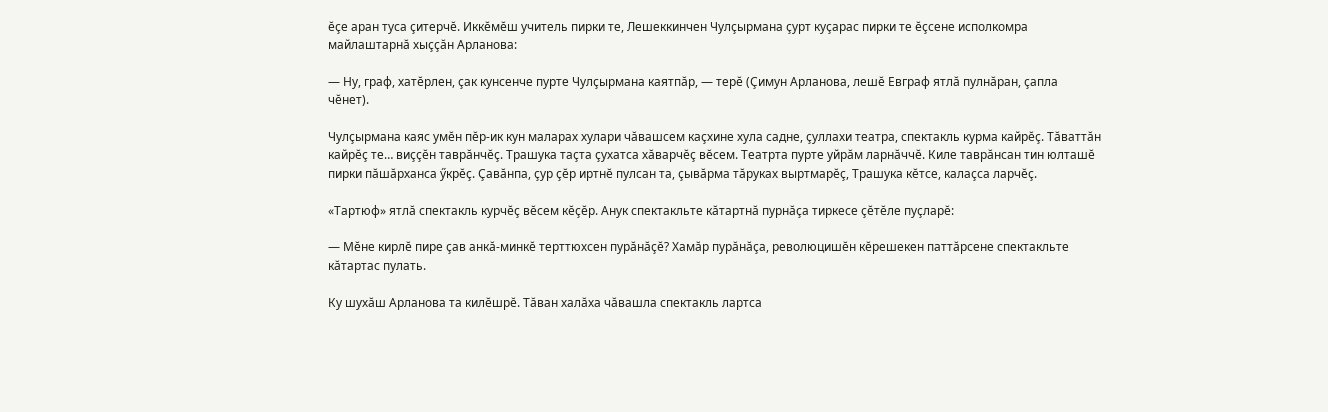ĕçе аран туса çитерчĕ. Иккĕмĕш учитель пирки те, Лешеккинчен Чулçырмана çурт куçарас пирки те ĕçсене исполкомра майлаштарнă хыççăн Арланова:

— Ну, граф, хатĕрлен, çак кунсенче пурте Чулçырмана каятпăр, — терĕ (Çимун Арланова, лешĕ Евграф ятлă пулнăран, çапла чĕнет).

Чулçырмана каяс умĕн пĕр-ик кун маларах хулари чăвашсем каçхине хула садне, çуллахи театра, спектакль курма кайрĕç. Тăваттăн кайрĕç те… виççĕн таврăнчĕç. Трашука таçта çухатса хăварчĕç вĕсем. Театрта пурте уйрăм ларнăччĕ. Киле таврăнсан тин юлташĕ пирки пăшăрханса ӳкрĕç. Çавăнпа, çур çĕр иртнĕ пулсан та, çывăрма тăруках выртмарĕç, Трашука кĕтсе, калаçса ларчĕç.

«Тартюф» ятлă спектакль курчĕç вĕсем кĕçĕр. Анук спектакльте кăтартнă пурнăçа тиркесе çĕтĕле пуçларĕ:

— Мĕне кирлĕ пире çав анкă-минкĕ терттюхсен пурăнăçĕ? Хамăр пурăнăçа, революцишĕн кĕрешекен паттăрсене спектакльте кăтартас пулать.

Ку шухăш Арланова та килĕшрĕ. Тăван халăха чăвашла спектакль лартса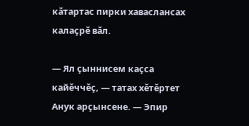кăтартас пирки хаваслансах калаçрĕ вăл.

— Ял çыннисем каçса кайĕччĕç, — татах хĕтĕртет Анук арçынсене. — Эпир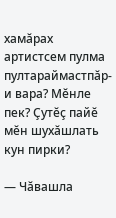хамăрах артистсем пулма пултараймастпăр-и вара? Мĕнле пек? Çутĕç пайĕ мĕн шухăшлать кун пирки?

— Чăвашла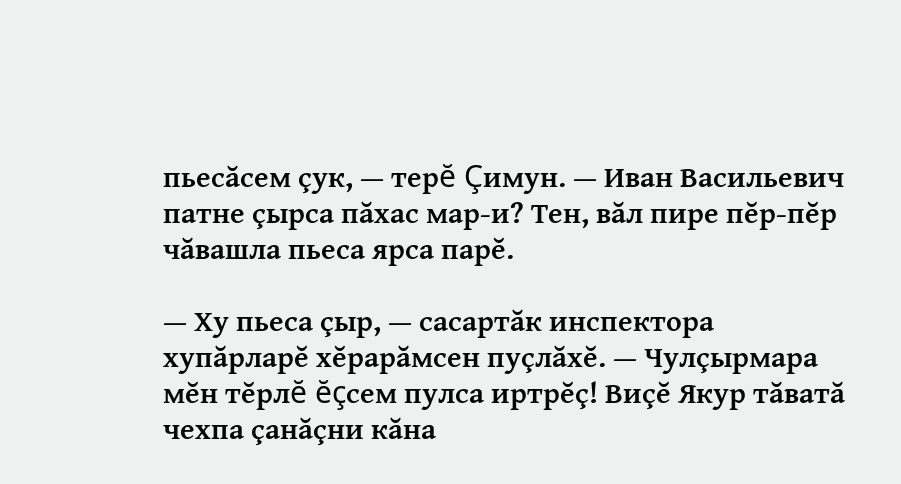пьесăсем çук, — терĕ Çимун. — Иван Васильевич патне çырса пăхас мар-и? Тен, вăл пире пĕр-пĕр чăвашла пьеса ярса парĕ.

— Ху пьеса çыр, — сасартăк инспектора хупăрларĕ хĕрарăмсен пуçлăхĕ. — Чулçырмара мĕн тĕрлĕ ĕçсем пулса иртрĕç! Виçĕ Якур тăватă чехпа çанăçни кăна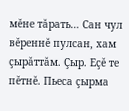мĕне тăрать… Сан чул вĕреннĕ пулсан, хам çырăттăм. Çыр. Еçĕ те пĕтнĕ. Пьеса çырма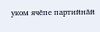уком ячĕпе партийнăй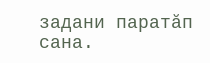задани паратăп сана.